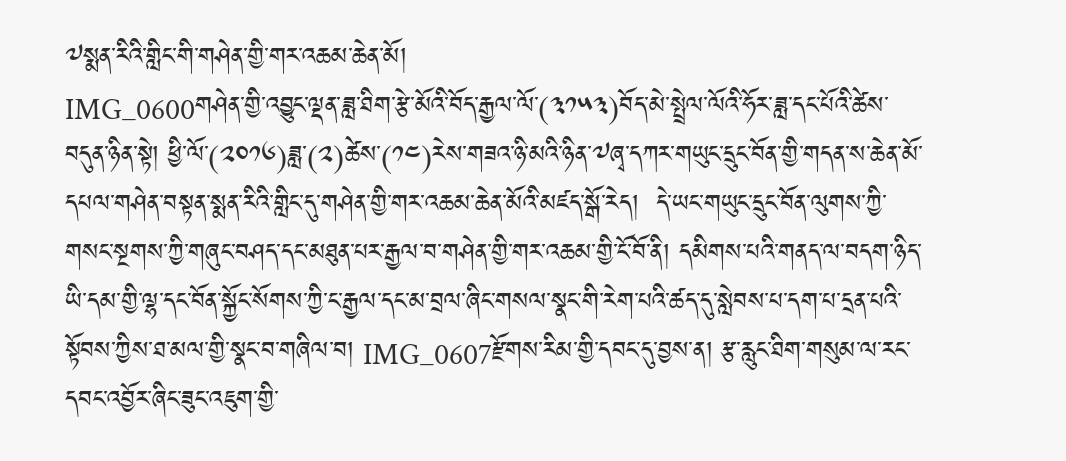༧སྨན་རིའི་གླིང་གི་གཤེན་གྱི་གར་འཆམ་ཆེན་མོ།
IMG_0600གཤེན་གྱི་འབྱུང་ལྡན་ཟླ་ཐིག་རྩེ་མོའི་བོད་རྒྱལ་ལོ་(༣༡༥༣)བོད་མེ་སྤྲེལ་ལོའི་ཧོར་ཟླ་དང་པོའི་ཚེས་བདུན་ཉིན་སྟེ། ཕྱི་ལོ་(༢༠༡༦)ཟླ་(༢)ཚེས་(༡༤)རེས་གཟའ་ཉི་མའི་ཉིན་༧ཞྭ་དཀར་གཡུང་དྲུང་བོན་གྱི་གདན་ས་ཆེན་མོ་དཔལ་གཤེན་བསྟན་སྨན་རིའི་གླིང་དུ་གཤེན་གྱི་གར་འཆམ་ཆེན་མོའི་མཛད་སྒོ་རེད།  དེ་ཡང་གཡུང་དྲུང་བོན་ལུགས་ཀྱི་གསང་སྔགས་ཀྱི་གཞུང་བཤད་དང་མཐུན་པར་རྒྱལ་བ་གཤེན་གྱི་གར་འཆམ་གྱི་ངོ་བོ་ནི། དམིགས་པའི་གནད་ལ་བདག་ཉིད་ཡི་དམ་གྱི་ལྷ་དང་བོན་སྐྱོང་སོགས་ཀྱི་ང་རྒྱལ་དང་མ་བྲལ་ཞིང་གསལ་སྣང་གི་རེག་པའི་ཚད་དུ་སླེབས་པ་དག་པ་དྲན་པའི་སྟོབས་ཀྱིས་ཐ་མལ་གྱི་སྣང་བ་གཞིལ་བ། IMG_0607རྫོགས་རིམ་གྱི་དབང་དུ་བྱས་ན། རྩ་རླུང་ཐིག་གསུམ་ལ་རང་དབང་འབྱོར་ཞིང་ཟུང་འཇུག་གྱི་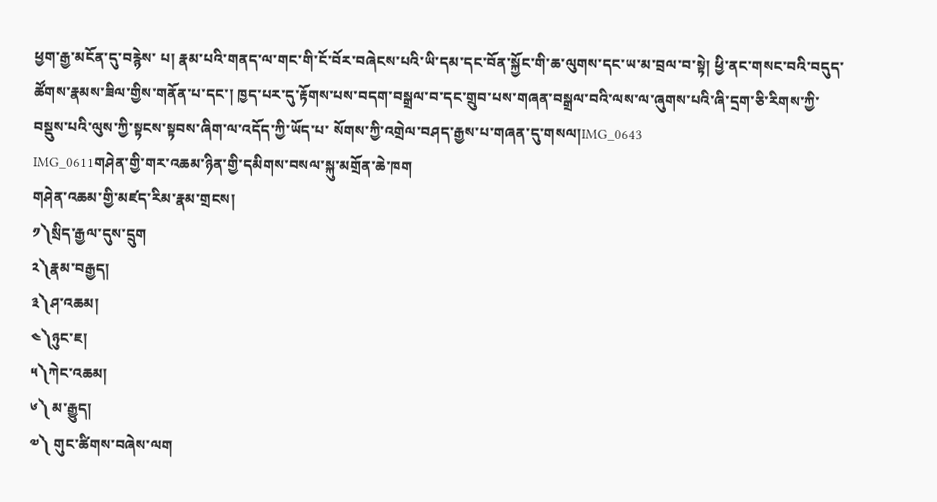ཕྱག་རྒྱ་མངོན་དུ་བརྙེས་ པ། རྣམ་པའི་གནད་ལ་གང་གི་ངོ་བོར་བཞེངས་པའི་ཡི་དམ་དང་བོན་སྐྱོང་གི་ཆ་ལུགས་དང་ཡ་མ་བྲལ་བ་སྟེ། ཕྱི་ནང་གསང་བའི་བདུད་ཚོགས་རྣམས་ཟིལ་གྱིས་གནོན་པ་དང་། ཁྱད་པར་དུ་རྟོགས་པས་བདག་བསྒྲལ་བ་དང་གྲུབ་པས་གཞན་བསྒྲལ་བའི་ལས་ལ་ཞུགས་པའི་ཞི་དྲག་ཅི་རིགས་ཀྱི་བསྡུས་པའི་ལུས་ཀྱི་སྟངས་སྟབས་ཞིག་ལ་འདོད་ཀྱི་ཡོད་པ་ སོགས་ཀྱི་འགྲེལ་བཤད་རྒྱས་པ་གཞན་དུ་གསལ།IMG_0643
IMG_0611གཤེན་གྱི་གར་འཆམ་ཉིན་གྱི་དམིགས་བསལ་སྐུ་མགྲོན་ཆེ་ཁག
གཤེན་འཆམ་གྱི་མཛད་རིམ་རྣམ་གྲངས།
༡༽སྲིད་རྒྱལ་དུས་དྲུག
༢༽རྣམ་བརྒྱད།
༣༽ཤ་འཆམ།
༤༽ཉུང་ཇ།
༥༽ཀེང་འཆམ།
༦༽ མ་རྒྱུད།
༧༽ གུང་ཚིགས་བཞེས་ལག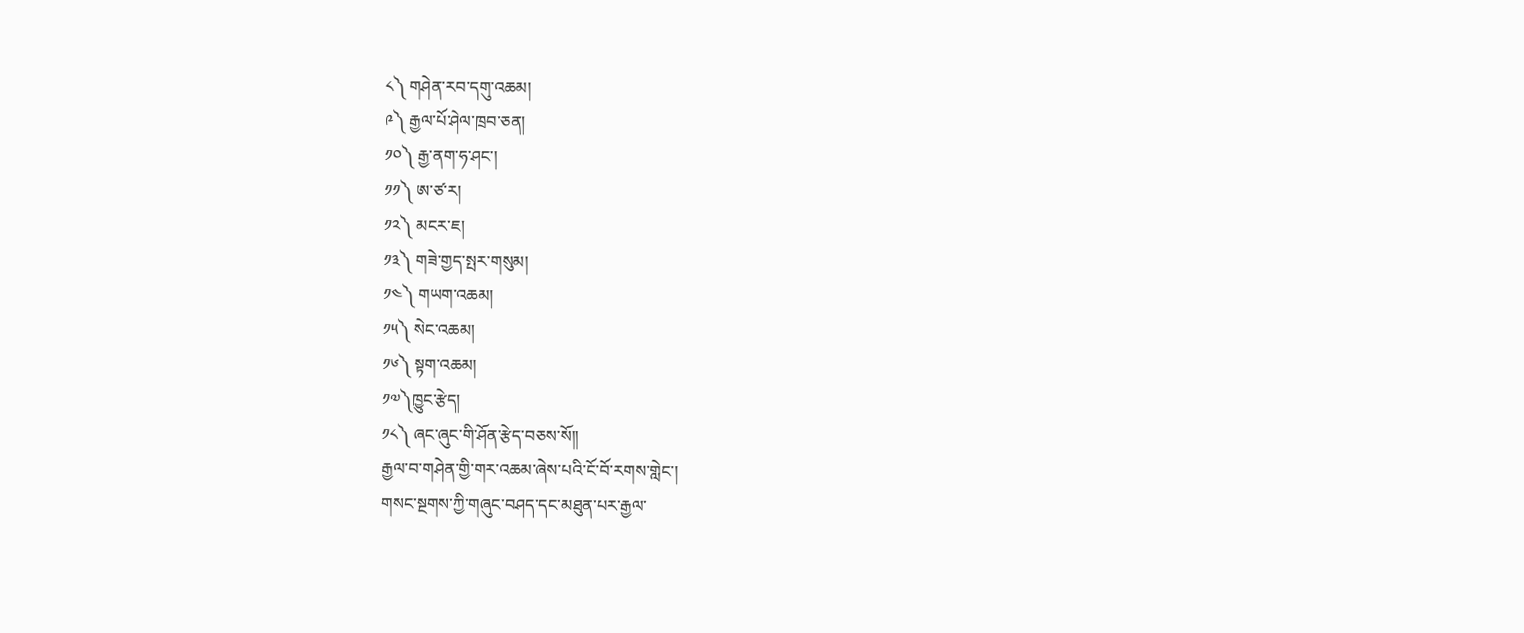༨༽ གཤེན་རབ་དགུ་འཆམ།
༩༽ རྒྱལ་པོ་ཤེལ་ཁྲབ་ཅན།
༡༠༽ རྒྱ་ནག་ཧ་ཤང་།
༡༡༽ ཨ་ཙ་ར།
༡༢༽ མངར་ཇ།
༡༣༽ གཟེ་གྱད་སྤར་གསུམ།
༡༤༽ གཡག་འཆམ།
༡༥༽ སེང་འཆམ།
༡༦༽ སྟག་འཆམ།
༡༧༽ཁྱུང་རྩེད།
༡༨༽ ཞང་ཞུང་གི་ཤོན་རྩེད་བཅས་སོ།།
རྒྱལ་བ་གཤེན་གྱི་གར་འཆམ་ཞེས་པའི་ངོ་བོ་རགས་གླེང་།
གསང་སྔགས་ཀྱི་གཞུང་བཤད་དང་མཐུན་པར་རྒྱལ་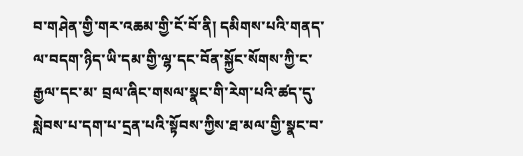བ་གཤེན་གྱི་གར་འཆམ་གྱི་ངོ་བོ་ནི། དམིགས་པའི་གནད་ལ་བདག་ཉིད་ཡི་དམ་གྱི་ལྷ་དང་བོན་སྐྱོང་སོགས་ཀྱི་ང་རྒྱལ་དང་མ་ བྲལ་ཞིང་གསལ་སྣང་གི་རེག་པའི་ཚད་དུ་སླེབས་པ་དག་པ་དྲན་པའི་སྟོབས་ཀྱིས་ཐ་མལ་གྱི་སྣང་བ་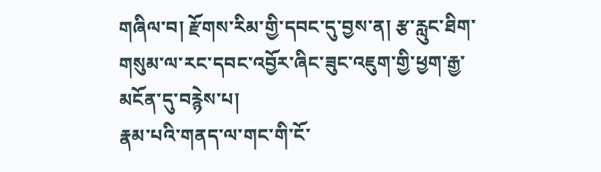གཞིལ་བ། རྫོགས་རིམ་གྱི་དབང་དུ་བྱས་ན། རྩ་རླུང་ཐིག་གསུམ་ལ་རང་དབང་འབྱོར་ཞིང་ཟུང་འཇུག་གྱི་ཕྱག་རྒྱ་མངོན་དུ་བརྙེས་པ།
རྣམ་པའི་གནད་ལ་གང་གི་ངོ་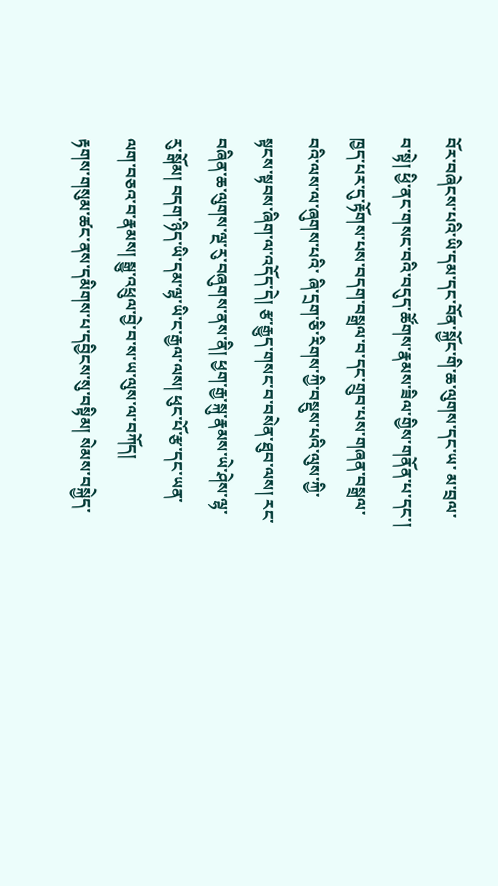བོར་བཞེངས་པའི་ཡི་དམ་དང་བོན་སྐྱོང་གི་ཆ་ལུགས་དང་ཡ་ མ་བྲལ་བ་སྟེ། ཕྱི་ནང་གསང་བའི་བདུད་ཚོགས་རྣམས་ཟིལ་གྱིས་གནོན་པ་དང་། ཁྱད་པར་དུ་རྟོགས་པས་བདག་བསྒྲལ་བ་དང་གྲུབ་པས་གཞན་བསྒྲལ་བའི་ལས་ལ་ཞུགས་པའི་ ཞི་དྲག་ཅི་རིགས་ཀྱི་བསྡུས་པའི་ལུས་ཀྱི་སྟངས་སྟབས་ཞིག་ལ་འདོད་དེ། རྩ་རྒྱུད་གསང་བ་བསེན་ཐུབ་ལས། རང་བཞིན་ཆ་ལུགས་ལྔ་རུ་བཞུགས་ནས་ནི། ཕྱག་རྒྱ་སྐུ་རྣམས་ཡེ་ཤེས་ལྷ་རུ་སྒོམ། བདག་ཉིད་ཡི་དམ་ལྷ་ཡི་ང་རྒྱལ་ལས། ཕུང་པོ་རྩ་དང་ཡན་ལག་བཅའ་བ་རྣམས། སྒྱུ་འཕྲུལ་བྱེ་བ་ས་ཡ་ལུས་ལ་བཀོད།
རྟགས་གསུམ་ཚང་ནས་དམིགས་པ་དབྱིངས་སུ་བསྟིམ། སེམས་བསྐྱེད་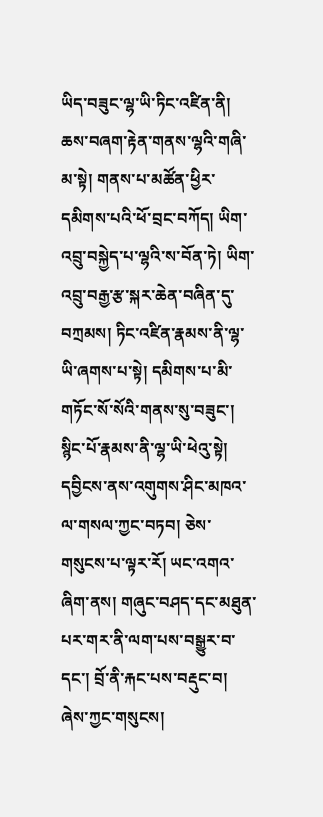ཡིད་བཟུང་ལྷ་ཡི་ཏིང་འཛིན་ནི། ཆས་བཞག་རྟེན་གནས་ལྷའི་གཞི་མ་སྟེ། གནས་པ་མཚོན་ཕྱིར་དམིགས་པའི་ཕོ་བྲང་བཀོད། ཡིག་འབྲུ་བསྐྱེད་པ་ལྷའི་ས་བོན་ཏེ། ཡིག་འབྲུ་བརྒྱ་རྩ་སྐར་ཆེན་བཞིན་དུ་བཀྲམས། ཏིང་འཛིན་རྣམས་ནི་ལྷ་ཡི་ཞགས་པ་སྟེ། དམིགས་པ་མི་གཏོང་སོ་སོའི་གནས་སུ་བཟུང་། སྙིང་པོ་རྣམས་ནི་ལྷ་ཡི་ཕེའུ་སྟེ། དབྱིངས་ནས་འགུགས་ཤིང་མཁའ་ལ་གསལ་ཀྱང་བཏབ། ཅེས་གསུངས་པ་ལྟར་རོ། ཡང་འགའ་ཞིག་ནས། གཞུང་བཤད་དང་མཐུན་པར་གར་ནི་ལག་པས་བསྒྱུར་བ་དང་། བྲོ་ནི་རྐང་པས་བརྡུང་བ། ཞེས་ཀྱང་གསུངས།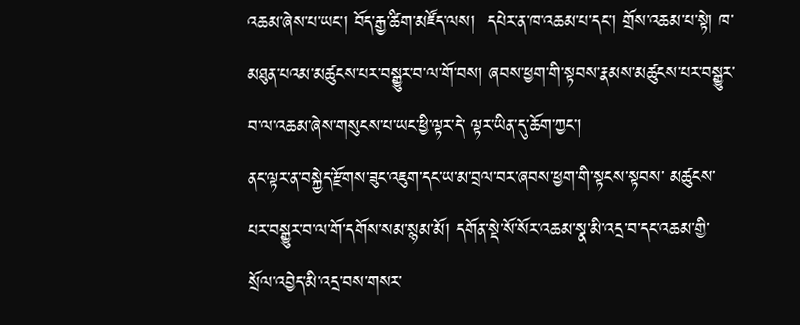འཆམ་ཞེས་པ་ཡང་། བོད་རྒྱ་ཚིག་མཛོད་ལས།  དཔེར་ན་ཁ་འཆམ་པ་དང་། གྲོས་འཆམ་པ་སྟེ། ཁ་མཐུན་པའམ་མཚུངས་པར་བསྒྱུར་བ་ལ་གོ་བས། ཞབས་ཕྱག་གི་སྟབས་རྣམས་མཚུངས་པར་བསྒྱུར་བ་ལ་འཆམ་ཞེས་གསུངས་པ་ཡང་ཕྱི་ལྟར་དེ་ ལྟར་ཡིན་དུ་ཆོག་ཀྱང་།
ནང་ལྟར་ན་བསྐྱེད་རྫོགས་ཟུང་འཇུག་དང་ཡ་མ་བྲལ་བར་ཞབས་ཕྱག་གི་སྟངས་སྟབས་ མཚུངས་པར་བསྒྱུར་བ་ལ་གོ་དགོས་སམ་སྙམ་མོ། དགོན་སྡེ་སོ་སོར་འཆམ་སྣ་མི་འདྲ་བ་དང་འཆམ་གྱི་སྲོལ་འབྱེད་མི་འདྲ་བས་གསར་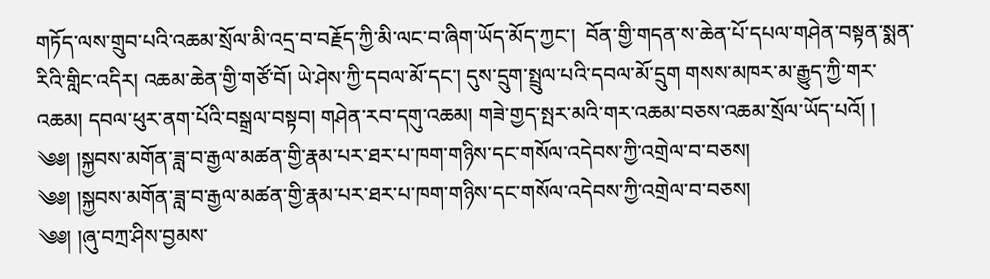གཏོད་ལས་གྲུབ་པའི་འཆམ་སྲོལ་མི་འདྲ་བ་བརྗོད་ཀྱི་མི་ལང་བ་ཞིག་ཡོད་མོད་ཀྱང་།  བོན་གྱི་གདན་ས་ཆེན་པོ་དཔལ་གཤེན་བསྟན་སྨན་རིའི་གླིང་འདིར། འཆམ་ཆེན་གྱི་གཙོ་བོ། ཡེ་ཤེས་ཀྱི་དབལ་མོ་དང་། དུས་དྲུག་སྤྲུལ་པའི་དབལ་མོ་དྲུག གསས་མཁར་མ་རྒྱུད་ཀྱི་གར་འཆམ། དབལ་ཕུར་ནག་པོའི་བསྒྲལ་བསྟབ། གཤེན་རབ་དགུ་འཆམ། གཟེ་གྱད་སྤར་མའི་གར་འཆམ་བཅས་འཆམ་སྲོལ་ཡོད་པའོ། །
༄༅། །སྐྱབས་མགོན་ཟླ་བ་རྒྱལ་མཚན་གྱི་རྣམ་པར་ཐར་པ་ཁག་གཉིས་དང་གསོལ་འདེབས་ཀྱི་འགྲེལ་བ་བཅས།
༄༅། །སྐྱབས་མགོན་ཟླ་བ་རྒྱལ་མཚན་གྱི་རྣམ་པར་ཐར་པ་ཁག་གཉིས་དང་གསོལ་འདེབས་ཀྱི་འགྲེལ་བ་བཅས།
༄༅། །ཞུ་བཀྲ་ཤིས་བྱམས་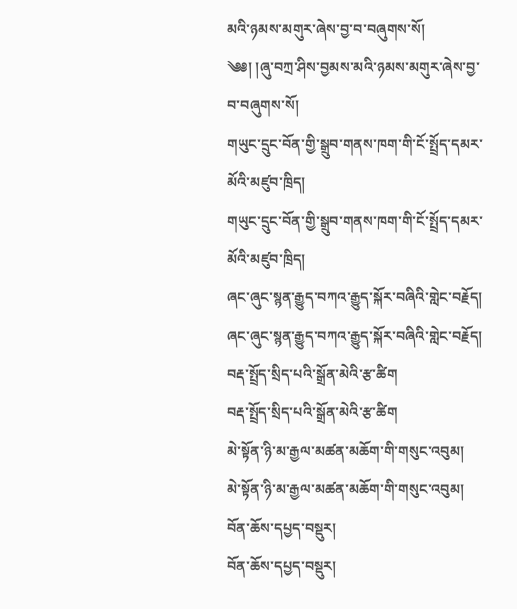མའི་ཉམས་མགུར་ཞེས་བྱ་བ་བཞུགས་སོ།
༄༅། །ཞུ་བཀྲ་ཤིས་བྱམས་མའི་ཉམས་མགུར་ཞེས་བྱ་བ་བཞུགས་སོ།
གཡུང་དྲུང་བོན་གྱི་སྒྲུབ་གནས་ཁག་གི་ངོ་སྤྲོད་དམར་མོའི་མཛུབ་ཁྲིད།
གཡུང་དྲུང་བོན་གྱི་སྒྲུབ་གནས་ཁག་གི་ངོ་སྤྲོད་དམར་མོའི་མཛུབ་ཁྲིད།
ཞང་ཞུང་སྙན་རྒྱུད་བཀའ་རྒྱུད་སྐོར་བཞིའི་གླེང་བརྗོད།
ཞང་ཞུང་སྙན་རྒྱུད་བཀའ་རྒྱུད་སྐོར་བཞིའི་གླེང་བརྗོད།
བརྡ་སྤྲོད་སྲིད་པའི་སྒྲོན་མེའི་རྩ་ཚིག
བརྡ་སྤྲོད་སྲིད་པའི་སྒྲོན་མེའི་རྩ་ཚིག
མེ་སྟོན་ཉི་མ་རྒྱལ་མཚན་མཆོག་གི་གསུང་འབུམ།
མེ་སྟོན་ཉི་མ་རྒྱལ་མཚན་མཆོག་གི་གསུང་འབུམ།
བོན་ཆོས་དཔྱད་བསྡུར།
བོན་ཆོས་དཔྱད་བསྡུར།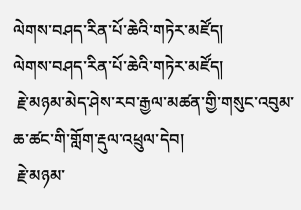ལེགས་བཤད་རིན་པོ་ཆེའི་གཏེར་མཛོད།
ལེགས་བཤད་རིན་པོ་ཆེའི་གཏེར་མཛོད།
 རྗེ་མཉམ་མེད་ཤེས་རབ་རྒྱལ་མཚན་གྱི་གསུང་འབུམ་ཆ་ཚང་གི་གློག་རྡུལ་འཕྲུལ་དེབ།
 རྗེ་མཉམ་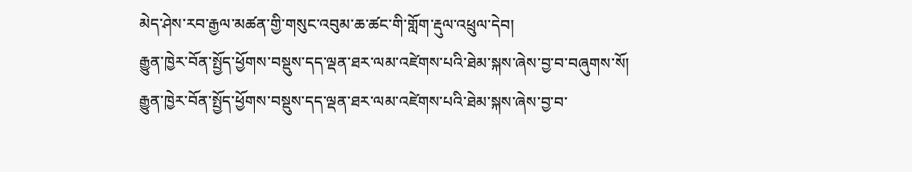མེད་ཤེས་རབ་རྒྱལ་མཚན་གྱི་གསུང་འབུམ་ཆ་ཚང་གི་གློག་རྡུལ་འཕྲུལ་དེབ།
རྒྱུན་ཁྱེར་བོན་སྤྱོད་ཕྱོགས་བསྡུས་དད་ལྡན་ཐར་ལམ་འཛེགས་པའི་ཐེམ་སྐས་ཞེས་བྱ་བ་བཞུགས་སོ།
རྒྱུན་ཁྱེར་བོན་སྤྱོད་ཕྱོགས་བསྡུས་དད་ལྡན་ཐར་ལམ་འཛེགས་པའི་ཐེམ་སྐས་ཞེས་བྱ་བ་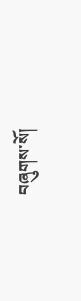བཞུགས་སོ།